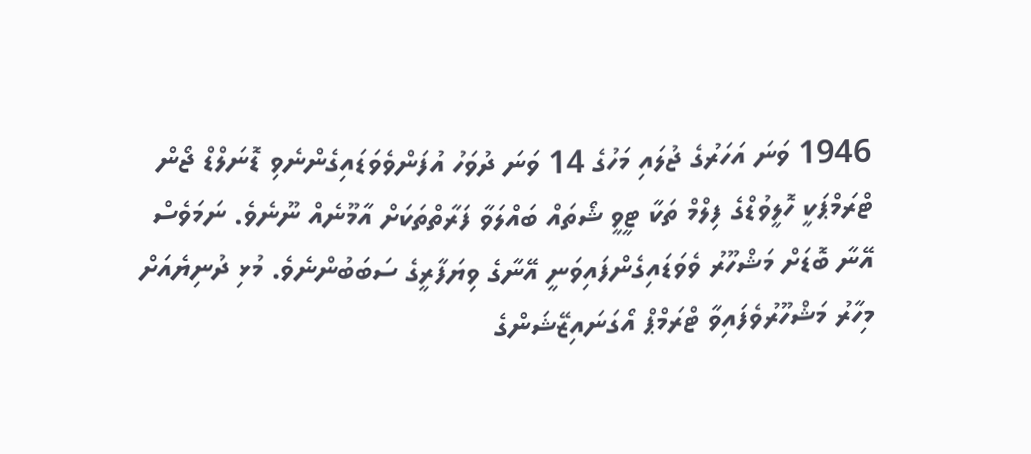1946 ވަނަ އަހަރުގެ ޖުލައި މަހުގެ 14 ވަނަ ދުވަހު އުފަންވެވަޑައިގެންނެވި ޑޮނަލްޑް ޖޯން ޓްރަމްޕަކީ ހޮލީވުޑްގެ ފިލްމް ތަކާ ޓީވީ ޝޯތައް ބައްލަވާ ފަރާތްތަކަށް އާމޫނެއް ނޫނެވެ. ނަމަވެސް އޭނާ ބޮޑަށް މަޝްހޫރު ވެވަޑައިގެންފައިވަނީ އޭނާގެ ވިޔަފާރީގެ ސަބަބުންނެވެ. މުޅި ދުނިޔެއަށް މިހާރު މަޝްހޫރުވެފައިވާ ޓްރަމްޕް އޯގަނައިޒޭޝަންގެ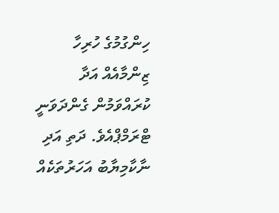ހިންގުމުގެ ހުރިހާ ޒިންމާއެއް އަދާ ކުރައްވަމުން ގެންދަވަނީ ޓްރަމްޕްއެވެ. ދަތި އަދި ނާކާމިޔާބު އަހަރުތަކެއް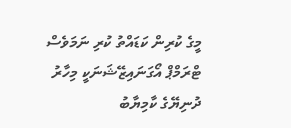މީގެ ކުރިން ކަޑައްތު ކުރި ނަމަވެސް ޓްރަމްޕް އޯގަނައިޒޭޝަނަކީ މިހާރު ދުނިޔޭގެ ކާމިޔާބު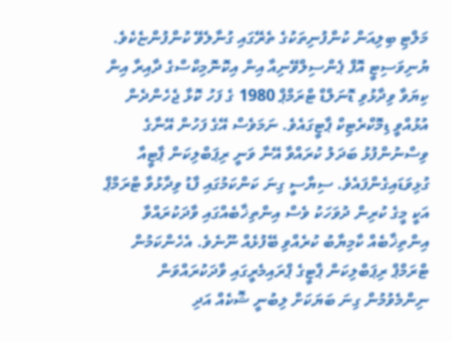މަލްޓި ބިލިއަން ކުންފުނިތަކުގެ ތެރޭގައި ގުނާލެވޭ ކުންފުންޏެކެވެ.
ޔުނިވަސިޓީ އޮފް ޕެންސިލްވޭނިއާ އިން އިކޮނޮމިކްސްގެ ދާއިރާ އިން ކިޔަވާ ވިދާޅުވި ޑޮނަލްޑް ޓްރަމްޕް 1980 ގެ ފަހު ކޮޅާ ޖެހެންދެން އުޅުއްވީ ޑިމޮކްރެޓިކް ޕާޓީގައެވެ. ނަމަވެސް އޭގެ ފަހުން އޭނާގެ ވިސްނުންފުޅު ބަދަލު ކުރައްވާ އޭނާ ވަނީ ރިޕަބްލިކަން ޕާޓީއާ ގުޅިވަޑައިގެންފައެވެ. ސިޔާސީ ގިނަ ކަންކަމުގައި ފާޑު ވިދާޅުވާ ޓްރަމްޕް އަކީ މީގެ ކުރިން ދުވަހަކު ވެސް އިންތިޚާބެއްގައި ވާދަކުރައްވާ އިންތިޚާބެއް ކާމިޔާބު ކުރެއްވި ބޭފުޅެއް ނޫނެވެ. އެހެންކަމުން ޓްރަމްޕް ރިޕަބްލިކަން ޕާޓީގެ ޕްރައިމެރީގައި ވާދަކުރައްވަން ނިންމެވުމުން ގިނަ ބަޔަކަށް ލިބުނީ ޝޮކެއް އަދި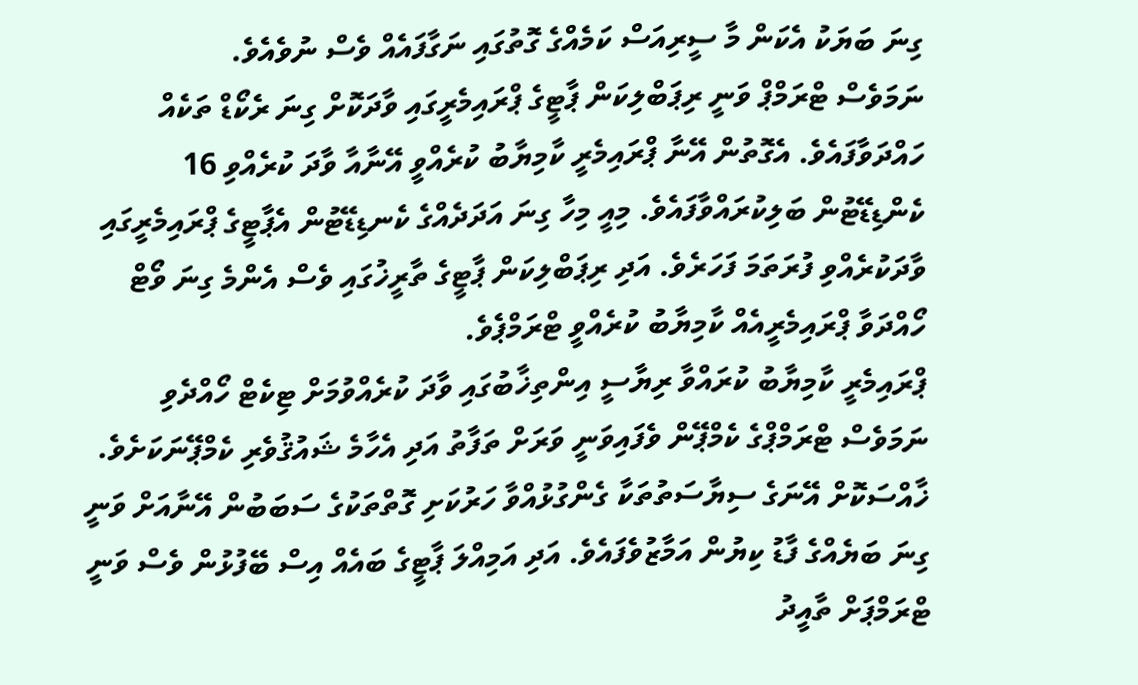ގިނަ ބަޔަކު އެކަން މާ ސީރިއަސް ކަމެއްގެ ގޮތުގައި ނަގާފައެއް ވެސް ނުވެއެވެ.
ނަމަވެސް ޓްރަމްޕް ވަނީ ރިޕަބްލިކަން ޕާޓީގެ ޕްރައިމެރީގައި ވާދަކޮށް ގިނަ ރެކޯޑް ތަކެއް ހައްދަވާފައެވެ. އެގޮތުން އޭނާ ޕްރައިމެރީ ކާމިޔާބު ކުރެއްވީ އޭނާއާ ވާދަ ކުރެއްވި 16 ކެންޑިޑޭޓުން ބަލިކުރައްވާފައެވެ. މިއީ މިހާ ގިނަ އަދަދެއްގެ ކެނޑިޑޭޓުން އެޕާޓީގެ ޕްރައިމެރީގައި ވާދަކުރެއްވި ފުރަތަމަ ފަހަރެވެ. އަދި ރިޕަބްލިކަން ޕާޓީގެ ތާރީޚުގައި ވެސް އެންމެ ގިނަ ވޯޓް ހޯއްދަވާ ޕްރައިމެރީއެއް ކާމިޔާބު ކުރެއްވީ ޓްރަމްޕެވެ.
ޕްރައިމެރީ ކާމިޔާބު ކުރައްވާ ރިޔާސީ އިންތިޚާބުގައި ވާދަ ކުރެއްވުމަށް ޓިކެޓް ހޯއްދެވި ނަމަވެސް ޓްރަމްޕްގެ ކެމްޕޭން ވެފައިވަނީ ވަރަށް ތަފާތު އަދި އެހާމެ ޝައުޤުވެރި ކެމްޕޭނަކަށެވެ. ޚާއްސަކޮށް އޭނަގެ ސިޔާސަތުތަކާ ގެންގުޅުއްވާ ހަރުކަށި ގޮތްތަކުގެ ސަބަބުން އޭނާއަށް ވަނީ ގިނަ ބަޔެއްގެ ފާޑު ކިޔުން އަމާޒުވެފައެވެ. އަދި އަމިއްލަ ޕާޓީގެ ބައެއް އިސް ބޭފުޅުން ވެސް ވަނީ ޓްރަމްޕަށް ތާއީދު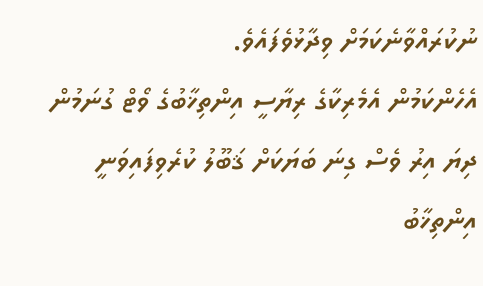ނުކުރައްވާނެކަމަށް ވިދާޅުވެފައެވެ.
އެހެންކަމުން އެމެރިކާގެ ރިޔާސީ އިންތިޚާބުގެ ވޯޓް ގުނަމުން ދިޔަ އިރު ވެސް ގިނަ ބަޔަކަށް ޤަބޫލު ކުރެވިފައިވަނީ އިންތިޚާބު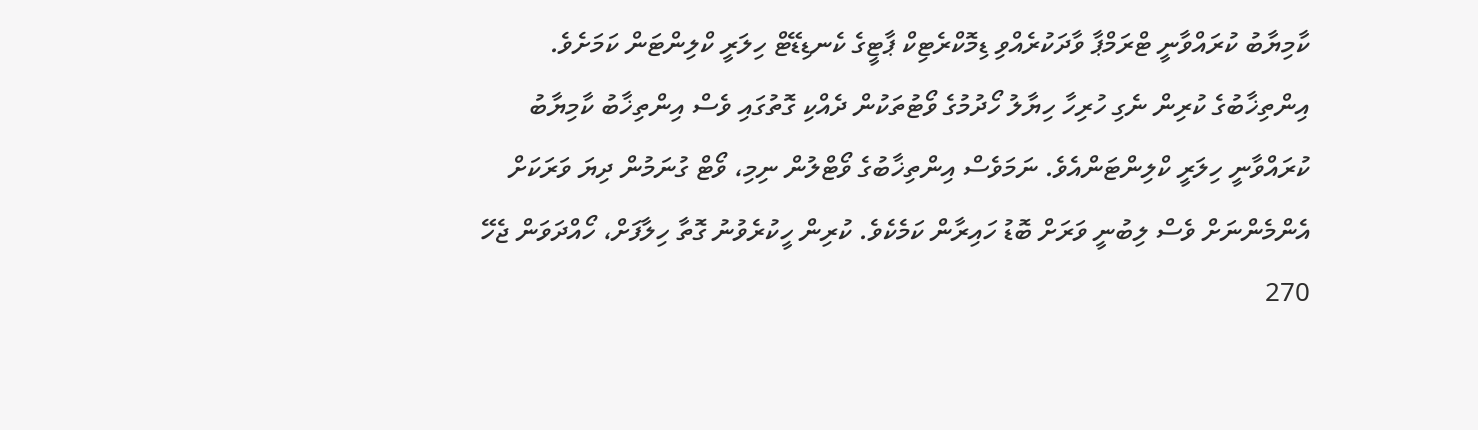ކާމިޔާބު ކުރައްވާނީ ޓްރަމްޕާ ވާދަކުރެއްވި ޑިމޮކްރެޓިކް ޕާޓީގެ ކެނޑިޑޭޓް ހިލަރީ ކްލިންޓަން ކަމަށެވެ. އިންތިޚާބުގެ ކުރިން ނެގި ހުރިހާ ހިޔާލު ހޯދުމުގެ ވޯޓުތަކުން ދެއްކި ގޮތުގައި ވެސް އިންތިޚާބު ކާމިޔާބު ކުރައްވާނީ ހިލަރީ ކްލިންޓަންއެވެ. ނަމަވެސް އިންތިޚާބުގެ ވޯޓްލުން ނިމި، ވޯޓް ގުނަމުން ދިޔަ ވަރަކަށް އެންމެންނަށް ވެސް ލިބުނީ ވަރަށް ބޮޑު ހައިރާން ކަމެކެވެ. ކުރިން ހީކުރެވުނު ގޮތާ ހިލާފަށް، ހޯއްދަވަން ޖެހޭ 270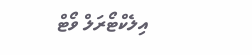އިލެކްޓޯރަލް ވޯޓް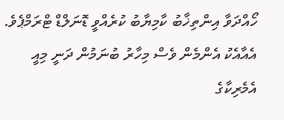ހޯއްދަވާ އިންތިޚާބު ކާމިޔާބު ކުރެއްވީ ޑޮނަލްޑް ޓްރަމްޕެވެ. އެއާއެކު އެންމެން ވެސް މިހާރު ބުނަމުން ދަނީ މިއީ އެމެރިކާގެ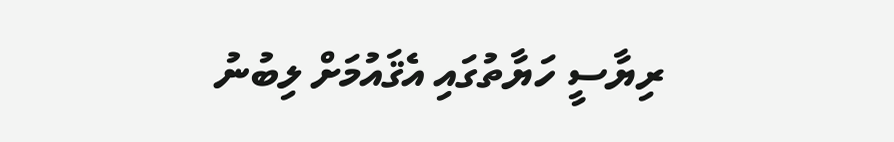ރިޔާސީ ހަޔާތުގައި އެޤައުމަށް ލިބުނު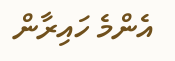އެންމެ ހައިރާން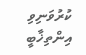ކުރުވަނިވި އިންތިޚާބީ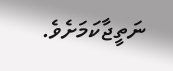ނަތީޖާކަމަށެވެ.